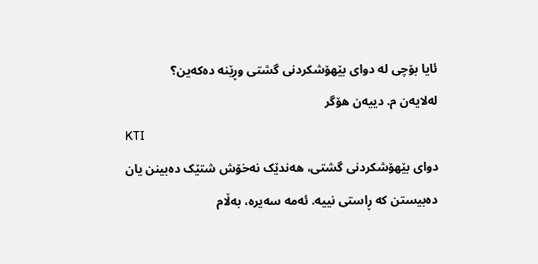ئایا بۆچی لە دوای بێهۆشکردنی گشتی وڕێنە دەکەین؟
لەلایەن م. دییەن هۆگر
KTI
دوای بێهۆشکردنی گشتی، هەندێک نەخۆش شتێک دەبینن یان دەبیستن کە ڕاستی نییە. ئەمە سەیرە، بەڵام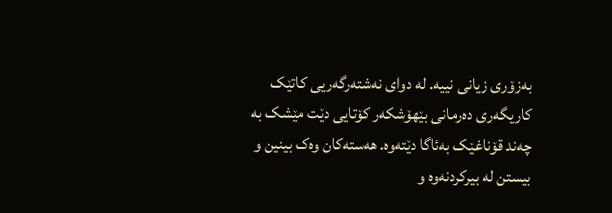بەزۆری زیانی نییە. لە دوای نەشتەرگەریی کاتێک کاریگەری دەرمانی بێهۆشکەر کۆتایی دێت مێشک بە چەند قۆناغێک بەئاگا دێتەوە. هەستەکان وەک بینین و بیستن لە بیرکردنەوە و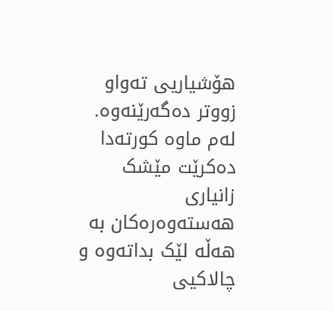هۆشیاریی تەواو زووتر دەگەرێنەوە. لەم ماوە کورتەدا دەکرێت مێشک زانیاری هەستەوەرەکان بە هەڵە لێک بداتەوە و چالاکیی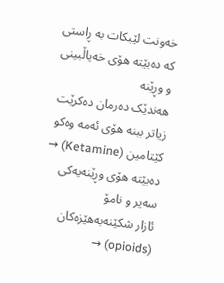خەونت لێبکات بە ڕاستی کە دەبێتە هۆی خەیاڵبینی و وڕێنە
هەندێک دەرمان دەکرێت زیاتر ببنە هۆی ئەمە وەکو
کێتامین (Ketamine) → دەبێتە هۆی وڕێنەیەکی سەیر و نامۆ
ئازار شکێنەبەهێزەکان (opioids) →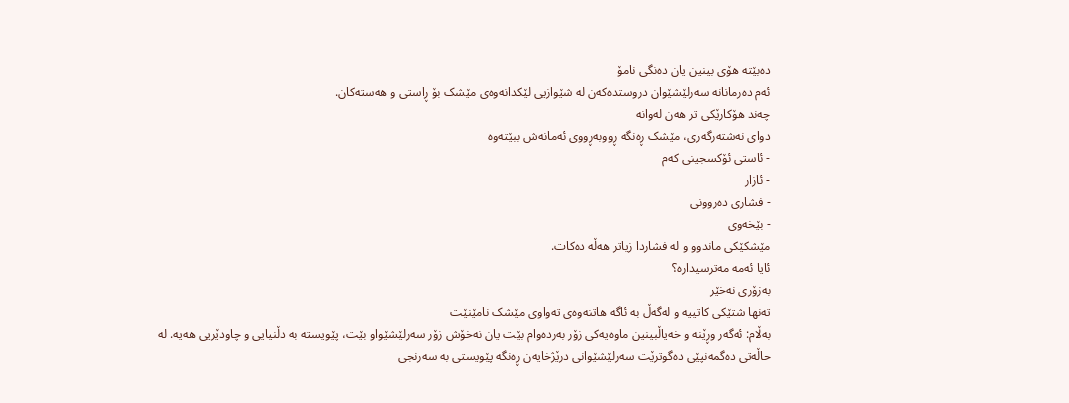دەبێتە هۆی بینین یان دەنگی نامۆ
ئەم دەرمانانە سەرلێشێوان دروستدەکەن لە شێوازیی لێکدانەوەی مێشک بۆ ڕاستی و هەستەکان.
چەند هۆکارێکی تر هەن لەوانە
دوای نەشتەرگەری، مێشک ڕەنگە ڕووبەڕووی ئەمانەش ببێتەوە
- ئاستی ئۆکسجینی کەم
- ئازار
- فشاری دەروونی
- بێخەوی
مێشکێکی ماندوو و لە فشاردا زیاتر هەڵە دەکات.
ئایا ئەمە مەترسیدارە؟
بەزۆری نەخێر
تەنها شتێکی کاتییە و لەگەڵ بە ئاگە هاتنەوەی تەواوی مێشک نامێنێت
بەڵام: ئەگەر وڕێنە و خەیاڵبینین ماوەیەکی زۆر بەردەوام بێت یان نەخۆش زۆر سەرلێشێواو بێت، پێویستە بە دڵنیایی و چاودێریی هەیە. لە حاڵەتی دەگمەنپێی دەگوترێت سەرلێشێوانی درێژخایەن ڕەنگە پێویستی بە سەرنجی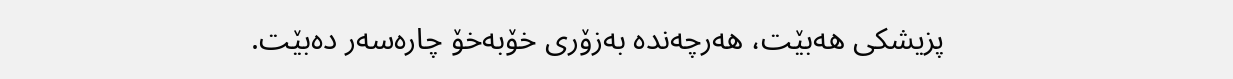پزیشکی هەبێت، هەرچەندە بەزۆری خۆبەخۆ چارەسەر دەبێت.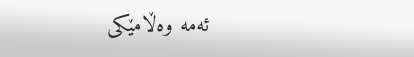ئەمە وەڵامێکی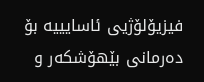فیزیۆلۆژیی ئاسایییە بۆ دەرمانی بێهۆشکەر و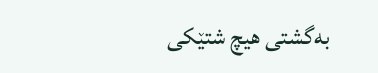بەگشتی هیچ شتێکی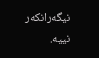نیگەرانکەر نییە.